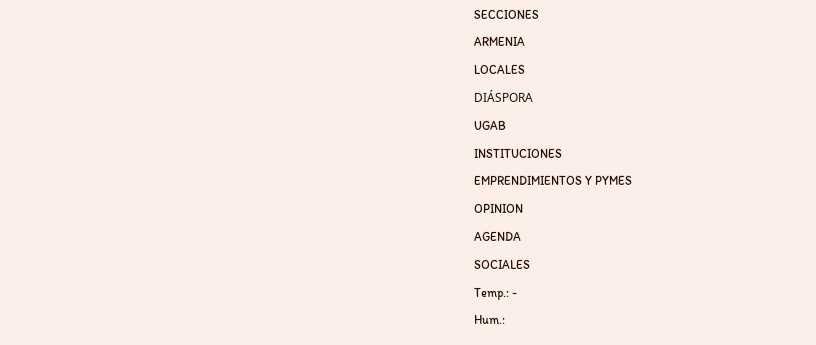SECCIONES
ARMENIA
LOCALES
DIÁSPORA
UGAB
INSTITUCIONES
EMPRENDIMIENTOS Y PYMES
OPINION
AGENDA
SOCIALES
Temp.: -
Hum.: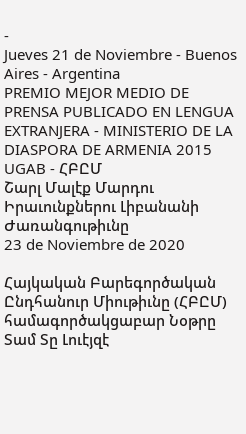-
Jueves 21 de Noviembre - Buenos Aires - Argentina
PREMIO MEJOR MEDIO DE PRENSA PUBLICADO EN LENGUA EXTRANJERA - MINISTERIO DE LA DIASPORA DE ARMENIA 2015
UGAB - ՀԲԸՄ
Շարլ Մալէք Մարդու Իրաւունքներու Լիբանանի Ժառանգութիւնը
23 de Noviembre de 2020

Հայկական Բարեգործական Ընդհանուր Միութիւնը (ՀԲԸՄ) համագործակցաբար Նօթրը Տամ Տը Լուէյզէ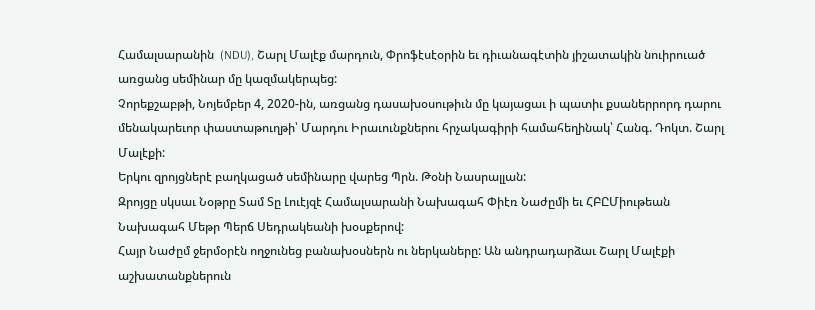Համալսարանին  (NDU), Շարլ Մալէք մարդուն, Փրոֆէսէօրին եւ դիւանագէտին յիշատակին նուիրուած առցանց սեմինար մը կազմակերպեց:
Չորեքշաբթի, Նոյեմբեր 4, 2020-ին, առցանց դասախօսութիւն մը կայացաւ ի պատիւ քսաներրորդ դարու  մենակարեւոր փաստաթուղթի՝ Մարդու Իրաւունքներու հրչակագիրի համահեղինակ՝ Հանգ. Դոկտ. Շարլ Մալէքի:
Երկու զրոյցներէ բաղկացած սեմինարը վարեց Պրն. Թօնի Նասրալլան:
Զրոյցը սկսաւ Նօթրը Տամ Տը Լուէյզէ Համալսարանի Նախագահ Փիէռ Նաժըմի եւ ՀԲԸՄիութեան Նախագահ Մեթր Պերճ Սեդրակեանի խօսքերով:
Հայր Նաժըմ ջերմօրէն ողջունեց բանախօսներն ու ներկաները: Ան անդրադարձաւ Շարլ Մալէքի աշխատանքներուն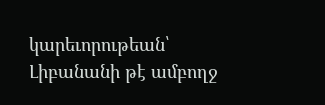կարեւորութեան՝ Լիբանանի թէ ամբողջ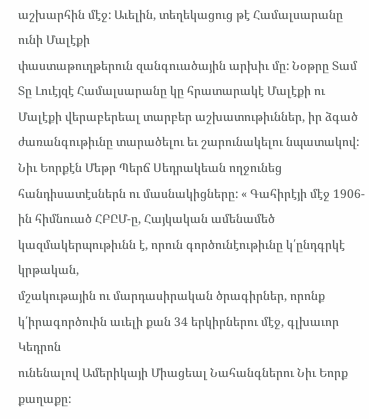աշխարհին մէջ: Աւելին, տեղեկացուց թէ Համալսարանը ունի Մալէքի
փաստաթուղթերուն զանգուածային արխիւ մը: Նօթրը Տամ Տը Լուէյզէ Համալսարանը կը հրատարակէ Մալէքի ու Մալէքի վերաբերեալ տարբեր աշխատութիւններ, իր ձգած ժառանգութիւնը տարածելու եւ շարունակելու նպատակով:
Նիւ Եորքէն Մեթր Պերճ Սեդրակեան ողջունեց հանդիսատէսներն ու մասնակիցները: « Գահիրէյի մէջ 1906-ին հիմնուած ՀԲԸՄ-ը, Հայկական ամենամեծ կազմակերպութիւնն է, որուն գործունէութիւնը կ՛ընդգրկէ կրթական,
մշակութային ու մարդասիրական ծրագիրներ, որոնք կ՛իրագործուին աւելի քան 34 երկիրներու մէջ, գլխաւոր Կեդրոն
ունենալով Ամերիկայի Միացեալ Նահանգներու Նիւ Եորք քաղաքը: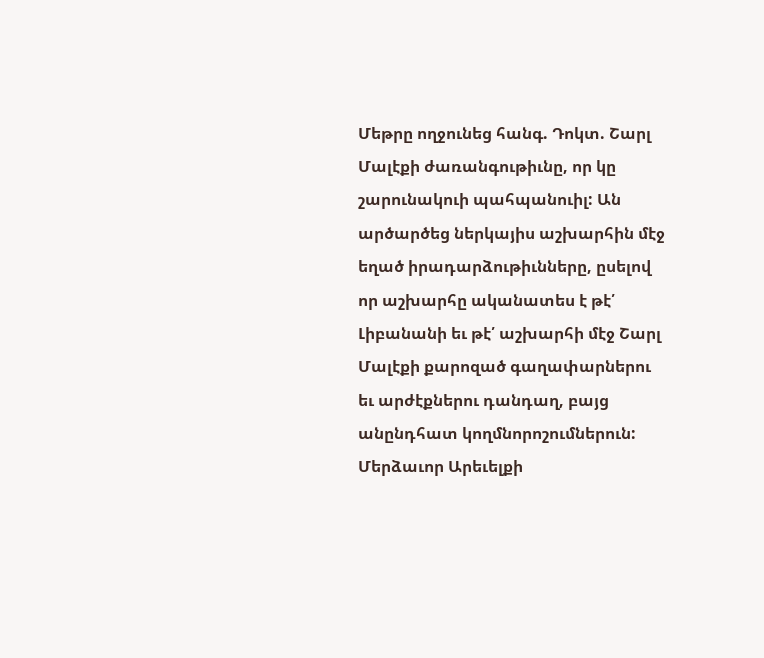Մեթրը ողջունեց հանգ. Դոկտ. Շարլ Մալէքի ժառանգութիւնը, որ կը շարունակուի պահպանուիլ: Ան արծարծեց ներկայիս աշխարհին մէջ եղած իրադարձութիւնները, ըսելով որ աշխարհը ականատես է թէ՛ Լիբանանի եւ թէ՛ աշխարհի մէջ Շարլ Մալէքի քարոզած գաղափարներու եւ արժէքներու դանդաղ, բայց անընդհատ կողմնորոշումներուն:
Մերձաւոր Արեւելքի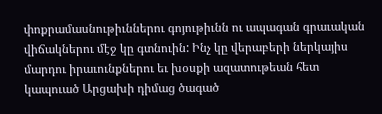փոքրամասնութիւններու գոյութիւնն ու ապագան գրաւական վիճակներու մէջ կը գտնուին: Ինչ կը վերաբերի ներկայիս մարդու իրաւունքներու եւ խօսքի ազատութեան հետ կապուած Արցախի դիմաց ծագած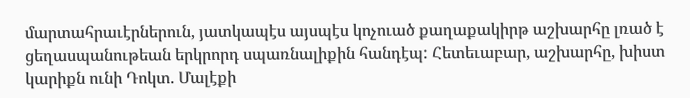մարտահրաւէրներուն, յատկապէս այսպէս կոչուած քաղաքակիրթ աշխարհը լռած է ցեղասպանութեան երկրորդ սպառնալիքին հանդէպ: Հետեւաբար, աշխարհը, խիստ կարիքն ունի Դոկտ. Մալէքի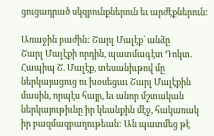ցուցադրած սկզբունքներուն եւ արժէքներուն:

Առաջին բաժին: Շարլ Մալէք՝ անձը
Շարլ Մալէքի որդին, պատմագէտ Դոկտ. Հապիպ Շ. Մալէք, տեսանիւթով մը ներկայացուց ու խօսեցաւ Շարլ Մալէքին մասին, որպէս հայր, եւ անոր մշտական ներկայութիւնը իր կեանքին մէջ, հակառակ իր բազմազբաղութեան: Ան պատմեց թէ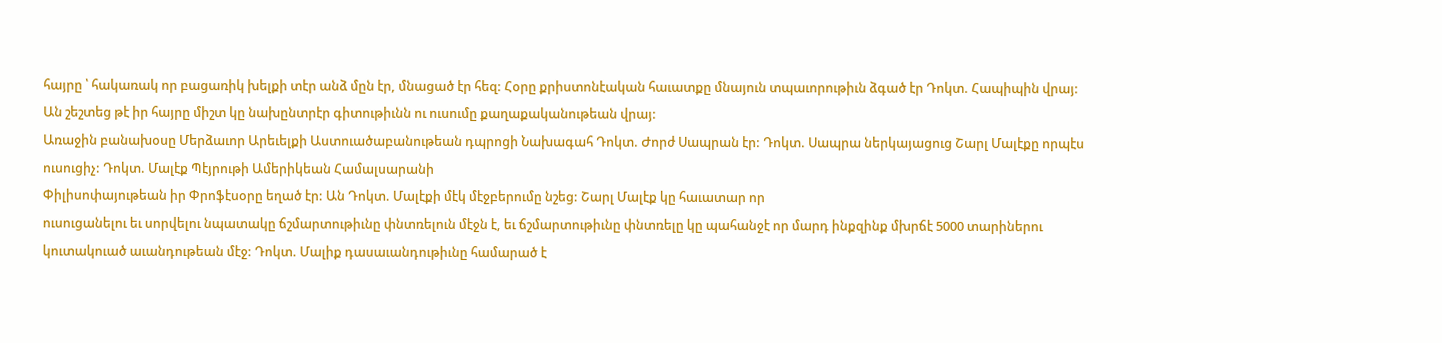հայրը ՝ հակառակ որ բացառիկ խելքի տէր անձ մըն էր, մնացած էր հեզ: Հօրը քրիստոնէական հաւատքը մնայուն տպաւորութիւն ձգած էր Դոկտ. Հապիպին վրայ: Ան շեշտեց թէ իր հայրը միշտ կը նախընտրէր գիտութիւնն ու ուսումը քաղաքականութեան վրայ:
Առաջին բանախօսը Մերձաւոր Արեւելքի Աստուածաբանութեան դպրոցի Նախագահ Դոկտ. Ժորժ Սապրան էր: Դոկտ. Սապրա ներկայացուց Շարլ Մալէքը որպէս ուսուցիչ: Դոկտ. Մալէք Պէյրութի Ամերիկեան Համալսարանի
Փիլիսոփայութեան իր Փրոֆէսօրը եղած էր: Ան Դոկտ. Մալէքի մէկ մէջբերումը նշեց: Շարլ Մալէք կը հաւատար որ
ուսուցանելու եւ սորվելու նպատակը ճշմարտութիւնը փնտռելուն մէջն է, եւ ճշմարտութիւնը փնտռելը կը պահանջէ որ մարդ ինքզինք մխրճէ 5000 տարիներու կուտակուած աւանդութեան մէջ: Դոկտ. Մալիք դասաւանդութիւնը համարած է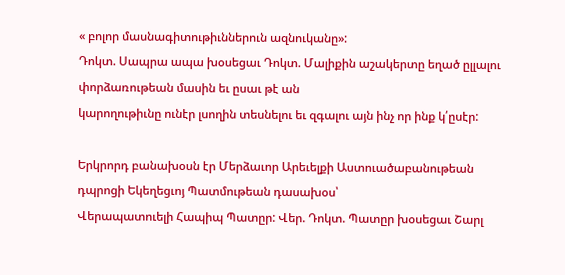« բոլոր մասնագիտութիւններուն ազնուկանը»:
Դոկտ. Սապրա ապա խօսեցաւ Դոկտ. Մալիքին աշակերտը եղած ըլլալու փորձառութեան մասին եւ ըսաւ թէ ան
կարողութիւնը ունէր լսողին տեսնելու եւ զգալու այն ինչ որ ինք կ՛ըսէր:

Երկրորդ բանախօսն էր Մերձաւոր Արեւելքի Աստուածաբանութեան դպրոցի Եկեղեցւոյ Պատմութեան դասախօս՝
Վերապատուելի Հապիպ Պատըր: Վեր. Դոկտ. Պատըր խօսեցաւ Շարլ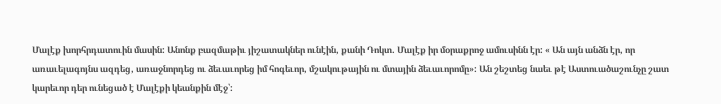Մալէք խորհրդատուին մասին: Անոնք բազմաթիւ յիշատակներ ունէին, քանի Դոկտ. Մալէք իր մօրաքրոջ ամուսինն էր: « Ան այն անձն էր, որ առաւելագոյնս ազդեց, առաջնորդեց ու ձեւաւորեց իմ հոգեւոր, մշակութային ու մտային ձեւաւորոմը»: Ան շեշտեց նաեւ թէ Աստուածաշունչը շատ կարեւոր դեր ունեցած է Մալէքի կեանքին մէջ՝: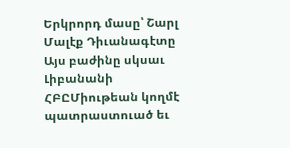Երկրորդ մասը՝ Շարլ Մալէք Դիւանագէտը
Այս բաժինը սկսաւ Լիբանանի ՀԲԸՄիութեան կողմէ պատրաստուած եւ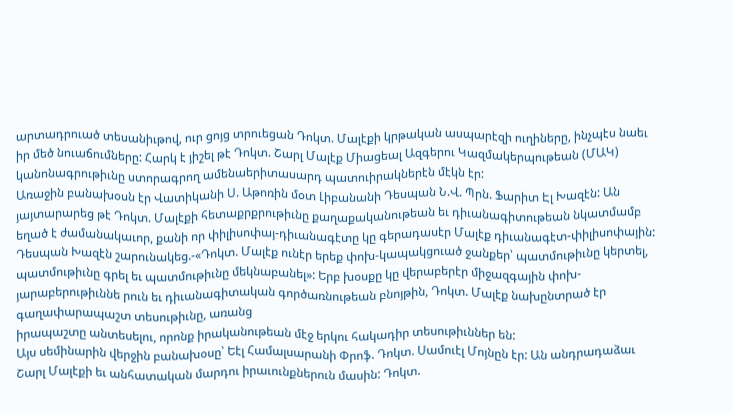արտադրուած տեսանիւթով, ուր ցոյց տրուեցան Դոկտ. Մալէքի կրթական ասպարէզի ուղիները, ինչպէս նաեւ իր մեծ նուաճումները: Հարկ է յիշել թէ Դոկտ. Շարլ Մալէք Միացեալ Ազգերու Կազմակերպութեան (ՄԱԿ) կանոնագրութիւնը ստորագրող ամենաերիտասարդ պատուիրակներէն մէկն էր:
Առաջին բանախօսն էր Վատիկանի Ս. Աթոռին մօտ Լիբանանի Դեսպան Ն.Վ. Պրն. Ֆարիտ Էլ Խազէն: Ան յայտարարեց թէ Դոկտ. Մալէքի հետաքրքրութիւնը քաղաքականութեան եւ դիւանագիտութեան նկատմամբ եղած է ժամանակաւոր, քանի որ փիլիսոփայ-դիւանագէտը կը գերադասէր Մալէք դիւանագէտ-փիլիսոփային: Դեսպան Խազէն շարունակեց.-«Դոկտ. Մալէք ունէր երեք փոխ-կապակցուած ջանքեր՝ պատմութիւնը կերտել, պատմութիւնը գրել եւ պատմութիւնը մեկնաբանել»: Երբ խօսքը կը վերաբերէր միջազգային փոխ-յարաբերութիւննե րուն եւ դիւանագիտական գործառնութեան բնոյթին, Դոկտ. Մալէք նախընտրած էր գաղափարապաշտ տեսութիւնը, առանց
իրապաշտը անտեսելու, որոնք իրականութեան մէջ երկու հակադիր տեսութիւններ են:
Այս սեմինարին վերջին բանախօսը՝ Եէլ Համալսարանի Փրոֆ. Դոկտ. Սամուէլ Մոյնըն էր: Ան անդրադաձաւ Շարլ Մալէքի եւ անհատական մարդու իրաւունքներուն մասին: Դոկտ.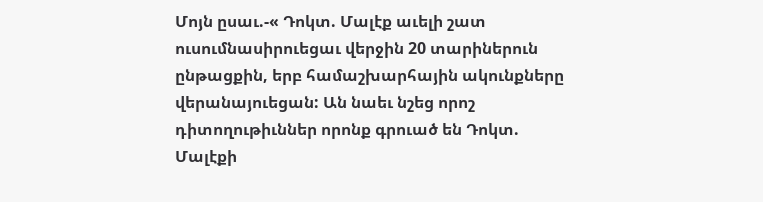Մոյն ըսաւ.-« Դոկտ. Մալէք աւելի շատ ուսումնասիրուեցաւ վերջին 20 տարիներուն ընթացքին, երբ համաշխարհային ակունքները վերանայուեցան: Ան նաեւ նշեց որոշ դիտողութիւններ որոնք գրուած են Դոկտ. Մալէքի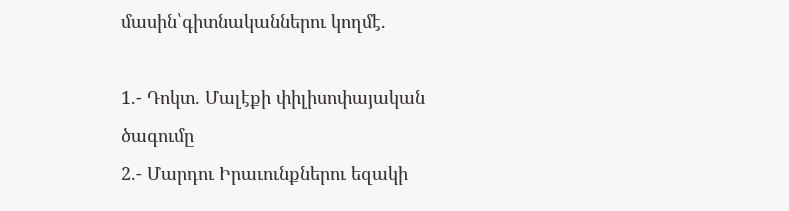մասին՝գիտնականներու կողմէ.

1.- Դոկտ. Մալէքի փիլիսոփայական ծագումը
2.- Մարդու Իրաւունքներու եզակի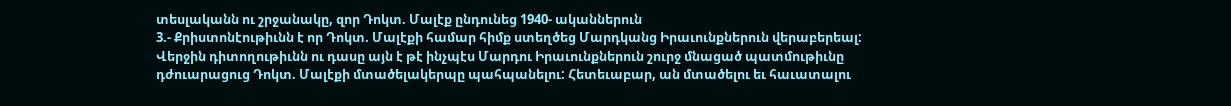տեսլականն ու շրջանակը, զոր Դոկտ. Մալէք ընդունեց 1940- ականներուն
3.- Քրիստոնէութիւնն է որ Դոկտ. Մալէքի համար հիմք ստեղծեց Մարդկանց Իրաւունքներուն վերաբերեալ:
Վերջին դիտողութիւնն ու դասը այն է թէ ինչպէս Մարդու Իրաւունքներուն շուրջ մնացած պատմութիւնը դժուարացուց Դոկտ. Մալէքի մտածելակերպը պահպանելու: Հետեւաբար, ան մտածելու եւ հաւատալու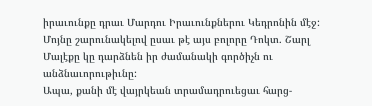իրաւունքը դրաւ Մարդու Իրաւունքներու Կեդրոնին մէջ: Մոյնը շարունակելով ըսաւ թէ այս բոլորը Դոկտ. Շարլ Մալէքը կը դարձնեն իր ժամանակի գործիչն ու անձնաւորութիւնը:
Ապա, քանի մէ վայրկեան տրամադրուեցաւ հարց-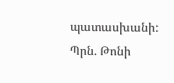պատասխանի:
Պրն. Թոնի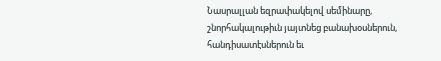Նասրալլան եզրափակելով սեմինարը, շնորհակալութիւն յայտնեց բանախօսներուն, հանդիսատէսներուն եւ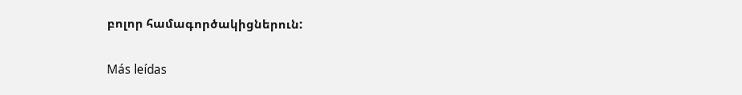բոլոր համագործակիցներուն:

Más leídas